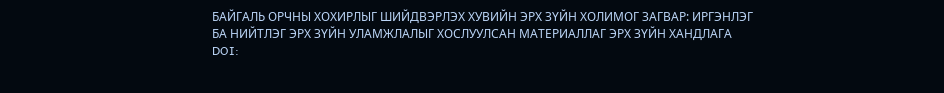БАЙГАЛЬ ОРЧНЫ ХОХИРЛЫГ ШИЙДВЭРЛЭХ ХУВИЙН ЭРХ ЗҮЙН ХОЛИМОГ ЗАГВАР: ИРГЭНЛЭГ БА НИЙТЛЭГ ЭРХ ЗҮЙН УЛАМЖЛАЛЫГ ХОСЛУУЛСАН МАТЕРИАЛЛАГ ЭРХ ЗҮЙН ХАНДЛАГА
DOI: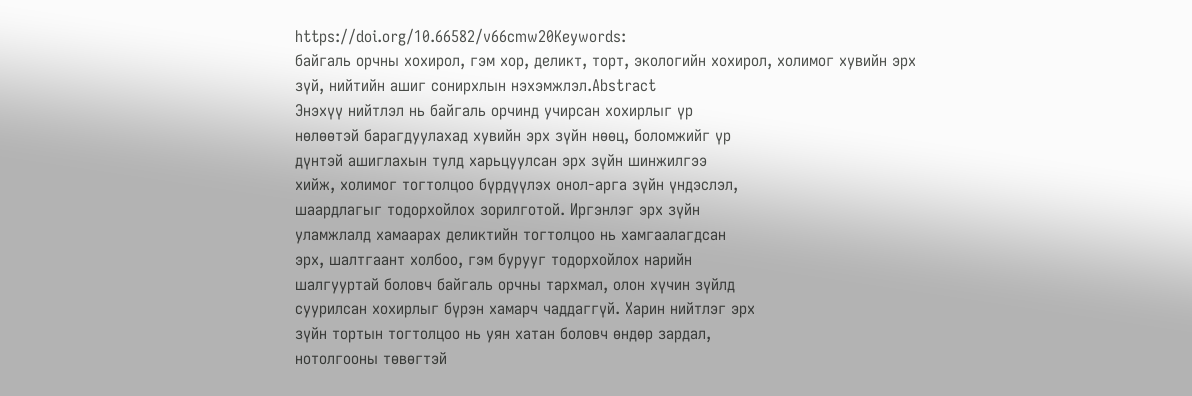https://doi.org/10.66582/v66cmw20Keywords:
байгаль орчны хохирол, гэм хор, деликт, торт, экологийн хохирол, холимог хувийн эрх зүй, нийтийн ашиг сонирхлын нэхэмжлэл.Abstract
Энэхүү нийтлэл нь байгаль орчинд учирсан хохирлыг үр
нөлөөтэй барагдуулахад хувийн эрх зүйн нөөц, боломжийг үр
дүнтэй ашиглахын тулд харьцуулсан эрх зүйн шинжилгээ
хийж, холимог тогтолцоо бүрдүүлэх онол-арга зүйн үндэслэл,
шаардлагыг тодорхойлох зорилготой. Иргэнлэг эрх зүйн
уламжлалд хамаарах деликтийн тогтолцоо нь хамгаалагдсан
эрх, шалтгаант холбоо, гэм бурууг тодорхойлох нарийн
шалгууртай боловч байгаль орчны тархмал, олон хүчин зүйлд
суурилсан хохирлыг бүрэн хамарч чаддаггүй. Харин нийтлэг эрх
зүйн тортын тогтолцоо нь уян хатан боловч өндөр зардал,
нотолгооны төвөгтэй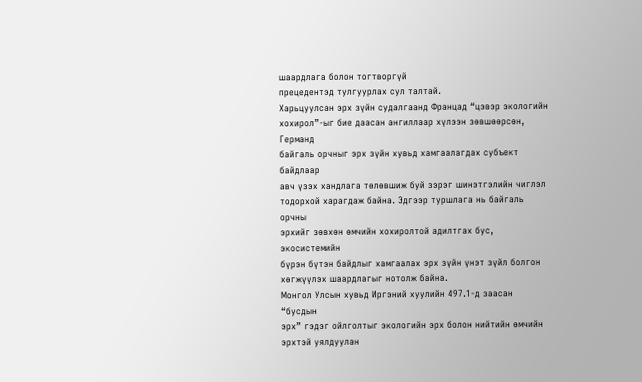шаардлага болон тогтворгүй
прецедентэд тулгуурлах сул талтай.
Харьцуулсан эрх зүйн судалгаанд Францад “цэвэр экологийн
хохирол”-ыг бие даасан ангиллаар хүлээн зөвшөөрсөн, Германд
байгаль орчныг эрх зүйн хувьд хамгаалагдах субъект байдлаар
авч үзэх хандлага төлөвшиж буй зэрэг шинэтгэлийн чиглэл
тодорхой харагдаж байна. Эдгээр туршлага нь байгаль орчны
эрхийг зөвхөн өмчийн хохиролтой адилтгах бус, экосистемийн
бүрэн бүтэн байдлыг хамгаалах эрх зүйн үнэт зүйл болгон
хөгжүүлэх шаардлагыг нотолж байна.
Монгол Улсын хувьд Иргэний хуулийн 497.1-д заасан “бусдын
эрх” гэдэг ойлголтыг экологийн эрх болон нийтийн өмчийн
эрхтэй уялдуулан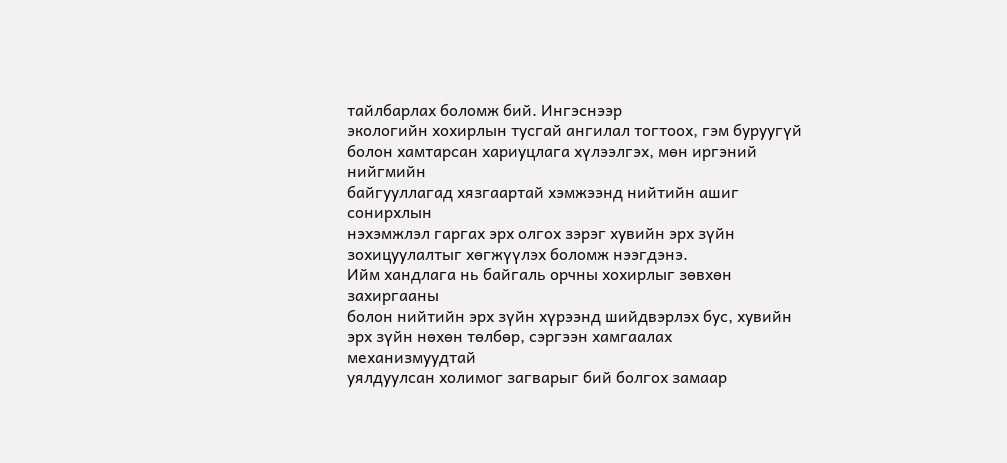тайлбарлах боломж бий. Ингэснээр
экологийн хохирлын тусгай ангилал тогтоох, гэм буруугүй
болон хамтарсан хариуцлага хүлээлгэх, мөн иргэний нийгмийн
байгууллагад хязгаартай хэмжээнд нийтийн ашиг сонирхлын
нэхэмжлэл гаргах эрх олгох зэрэг хувийн эрх зүйн
зохицуулалтыг хөгжүүлэх боломж нээгдэнэ.
Ийм хандлага нь байгаль орчны хохирлыг зөвхөн захиргааны
болон нийтийн эрх зүйн хүрээнд шийдвэрлэх бус, хувийн эрх зүйн нөхөн төлбөр, сэргээн хамгаалах механизмуудтай
уялдуулсан холимог загварыг бий болгох замаар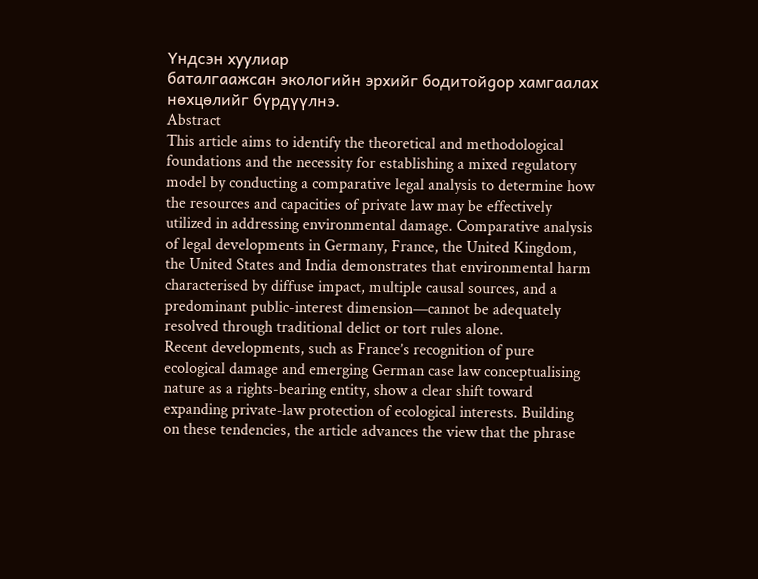Үндсэн хуулиар
баталгаажсан экологийн эрхийг бодитойgoр хамгаалах
нөхцөлийг бүрдүүлнэ.
Abstract
This article aims to identify the theoretical and methodological
foundations and the necessity for establishing a mixed regulatory
model by conducting a comparative legal analysis to determine how
the resources and capacities of private law may be effectively
utilized in addressing environmental damage. Comparative analysis
of legal developments in Germany, France, the United Kingdom,
the United States and India demonstrates that environmental harm
characterised by diffuse impact, multiple causal sources, and a
predominant public-interest dimension—cannot be adequately
resolved through traditional delict or tort rules alone.
Recent developments, such as France’s recognition of pure
ecological damage and emerging German case law conceptualising
nature as a rights-bearing entity, show a clear shift toward
expanding private-law protection of ecological interests. Building
on these tendencies, the article advances the view that the phrase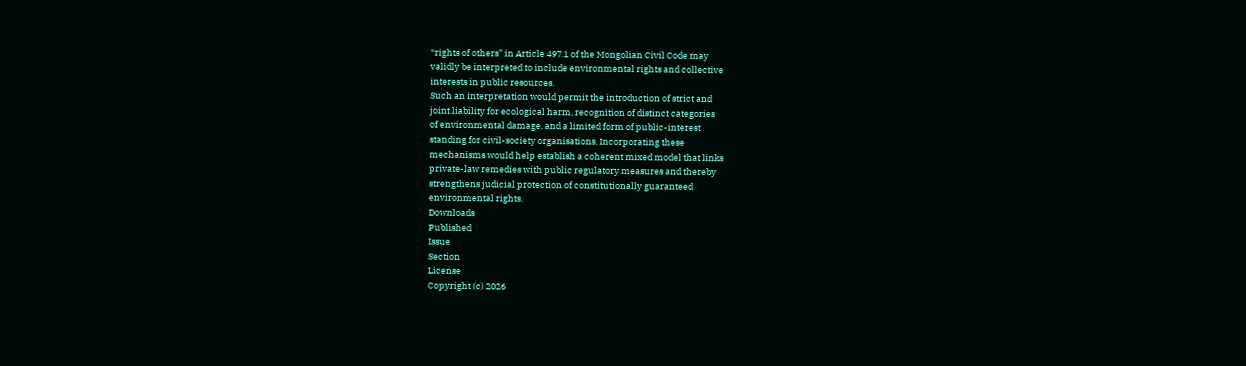“rights of others” in Article 497.1 of the Mongolian Civil Code may
validly be interpreted to include environmental rights and collective
interests in public resources.
Such an interpretation would permit the introduction of strict and
joint liability for ecological harm, recognition of distinct categories
of environmental damage, and a limited form of public-interest
standing for civil-society organisations. Incorporating these
mechanisms would help establish a coherent mixed model that links
private-law remedies with public regulatory measures and thereby
strengthens judicial protection of constitutionally guaranteed
environmental rights.
Downloads
Published
Issue
Section
License
Copyright (c) 2026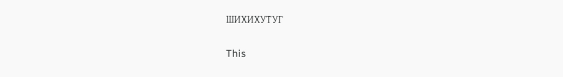ШИХИХУТУГ

This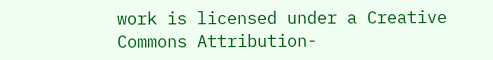work is licensed under a Creative Commons Attribution-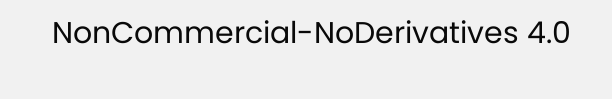NonCommercial-NoDerivatives 4.0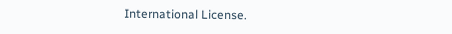International License.